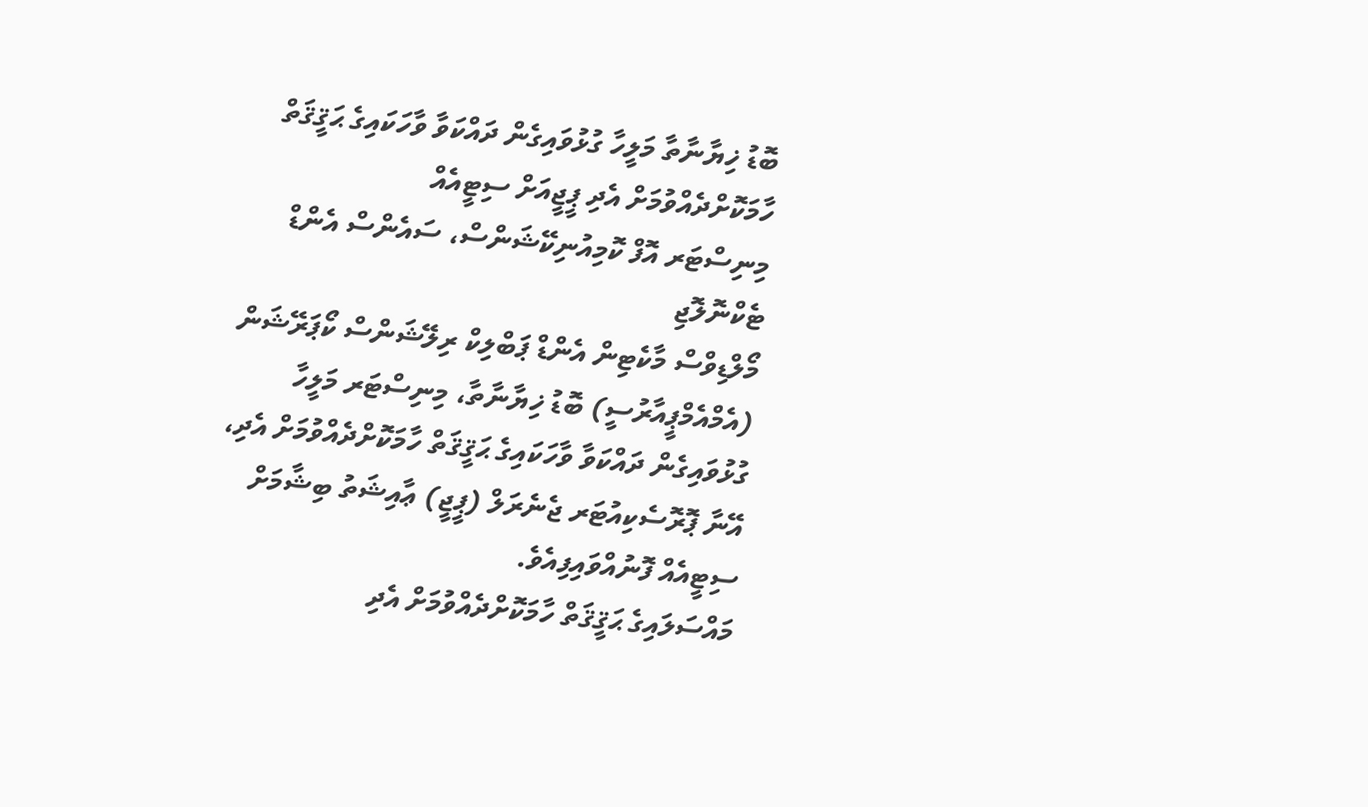ބޮޑު ޚިޔާނާތާ މަލީހާ ގުޅުވައިގެން ދައްކަވާ ވާހަކައިގެ ޙަޤީޤަތް ހާމަކޮށްދެއްވުމަށް އެދި ޕީޖީއަށް ސިޓީއެއް
މިނިސްޓަރ އޮފް ކޮމިއުނިކޭޝަންސް، ސައެންސް އެންޑް ޓެކްނޮލޮޖި
މޯލްޑިވްސް މާކެޓިން އެންޑް ޕަބްލިކް ރިލޭޝަންސް ކޯޕަރޭޝަން (އެމްއެމްޕީއާރުސީ) ބޮޑު ޚިޔާނާތާ، މިނިސްޓަރ މަލީހާ ގުޅުވައިގެން ދައްކަވާ ވާހަކައިގެ ޙަޤީޤަތް ހާމަކޮށްދެއްވުމަށް އެދި، އޭނާ ޕޮރޮސެކިއުޓަރ ޖެނެރަލް (ޕީޖީ) ޢާއިޝަތު ބިޝާމަށް ސިޓީއެއް ފޮނުއްވައިފިއެވެ.
މައްސަލައިގެ ޙަޤީޤަތް ހާމަކޮށްދެއްވުމަށް އެދި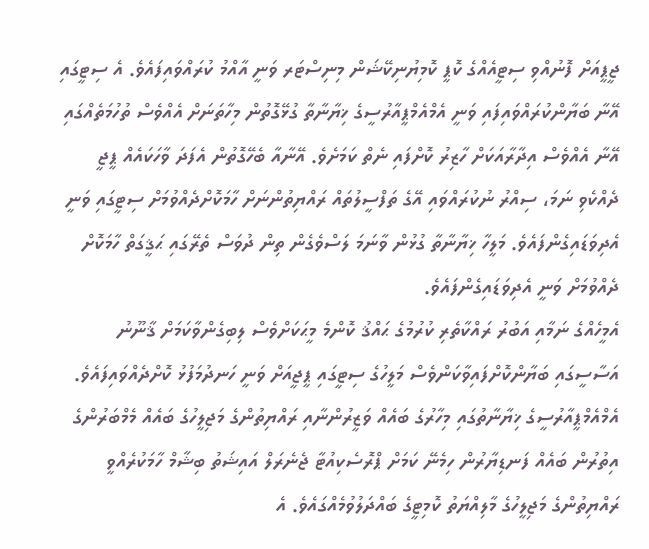ޖީޕީއަށް ފޮނުއްވި ސިޓީއެއްގެ ކޮޕީ ކޮމިޔުނިކޭޝަން މިނިސްޓަރ ވަނީ އާއްމު ކުރައްވައިފައެވެ. އެ ސިޓީގައި އޭނާ ބަޔާންކުރައްވައިފައި ވަނީ އެމްއެމްޕީއާރުސީގެ ޚިޔާނާތާ ގުޅޭގޮތުން މިހާތަނަށް އެއްވެސް ތުހުމަތެއްގައި އޭނާ އެއްވެސް އިދާރާއަކަށް ހާޒިރު ކޮށްފައި ނެތް ކަމަށެވެ. އޭނާއާ ބެހޭގޮތުން އެފަދަ ވާހަކައެއް ޕީޖީ ދެއްކެވި ނަމަ، ސިއްރު ނުކުރައްވައި އޭގެ ތަފްސީލުތައް ރައްޔިތުންނަށް ހާމަކޮށްދެއްވުމަށް ސިޓީގައި ވަނީ އެދިވަޑައިގެންފައެވެ. މަލީހާ ޚިޔާނާތާ ގުޅުން ވާނަމަ ލަސްވެގެން ތިން ދުވަސް ތެރޭގައި ޙަޤީގަތް ހާމަކޮށް ދެއްވުމަށް ވަނީ އެދިވަޑައިގެންފައެވެ.
އެމީހެއްގެ ނަމާއި އަބުރު ރައްކާތެރި ކުރުމުގެ ޙައްޤު ކޮންމެ މީޙަކަށްވެސް ލިބިގެންވާކަމަށް ޤާނޫނު އަސާސީގައި ބަޔާންކޮށްފައިވާކަންވެސް މަލީހުގެ ސިޓީގައި ޕީޖީއަށް ވަނީ ހަނދުމަފުޅު ކޮށްދެއްވައިފައެވެ.
އެމްއެމްޕީއާރުސީގެ ޚިޔާނާތުގައި މިހާރުގެ ބައެއް ވަޒީރުންނާއި ރައްޔިތުންގެ މަޖިލީހުގެ ބައެއް މެމްބަރުންގެ އިތުރުން ބައެއް ފަނޑިޔާރުން ހިމެނޭ ކަމަށް ޕްރޮސެކިއުޓާ ޖެނެރަލް އައިޝަތު ބިޝާމް ހާމަކުރެއްވީ ރައްޔިތުންގެ މަޖިލީހުގެ މާލިއްޔަތު ކޮމިޓީގެ ބައްދަލުވުމެއްގައެވެ. އެ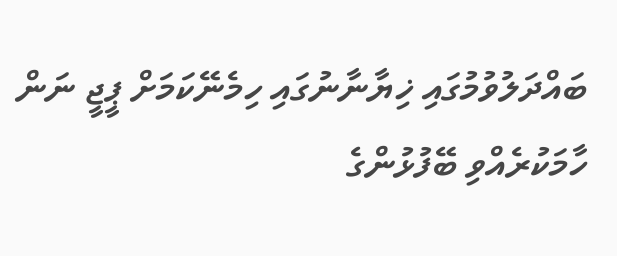ބައްދަލުވުމުގައި ޚިޔާނާނުގައި ހިމެނޭކަމަށް ޕީޖީ ނަން ހާމަކުރެއްވި ބޭފުޅުންގެ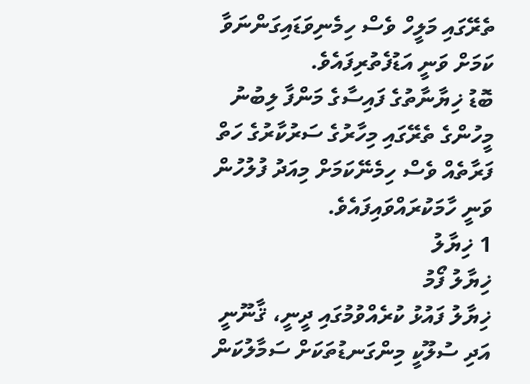ތެރޭގައި މަލީހް ވެސް ހިމެނިވަޑައިގަންނަވާ ކަމަށް ވަނީ އަޑުފެތުރިފައެވެ.
ބޮޑު ޚިޔާނާތުގެ ފައިސާގެ މަންފާ ލިބުނު މީހުންގެ ތެރޭގައި މިހާރުގެ ސަރުކާރުގެ ހަތް ފަރާތެއް ވެސް ހިމެނޭކަމަށް މިއަދު ފުލުހުން ވަނީ ހާމަކުރައްވައިފައެވެ.
1 ޚިޔާލު
ޚިޔާލު ފޯމު
ޚިޔާލު ފައުޅު ކުރެއްވުމުގައި ދީނީ، ޤާނޫނީ އަދި ސުލޫކީ މިންގަނޑުތަކަށް ސަމާލުކަން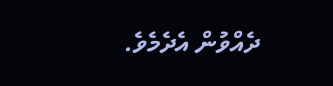ދެއްވުން އެދެމެވެ.